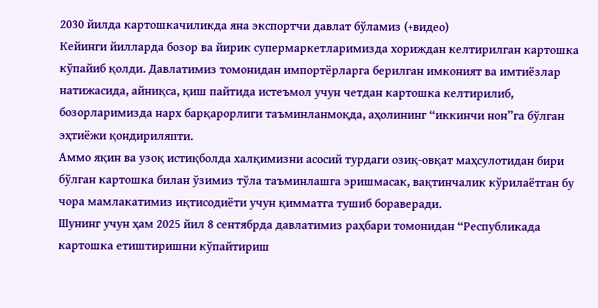2030 йилда картошкачиликда яна экспортчи давлат бўламиз (+видео)
Кейинги йилларда бозор ва йирик супермаркетларимизда хориждан келтирилган картошка кўпайиб қолди. Давлатимиз томонидан импортёрларга берилган имконият ва имтиёзлар натижасида, айниқса, қиш пайтида истеъмол учун четдан картошка келтирилиб, бозорларимизда нарх барқарорлиги таъминланмоқда, аҳолининг “иккинчи нон”га бўлган эҳтиёжи қондириляпти.
Аммо яқин ва узоқ истиқболда халқимизни асосий турдаги озиқ-овқат маҳсулотидан бири бўлган картошка билан ўзимиз тўла таъминлашга эришмасак, вақтинчалик кўрилаётган бу чора мамлакатимиз иқтисодиёти учун қимматга тушиб бораверади.
Шунинг учун ҳам 2025 йил 8 сентябрда давлатимиз раҳбари томонидан “Республикада картошка етиштиришни кўпайтириш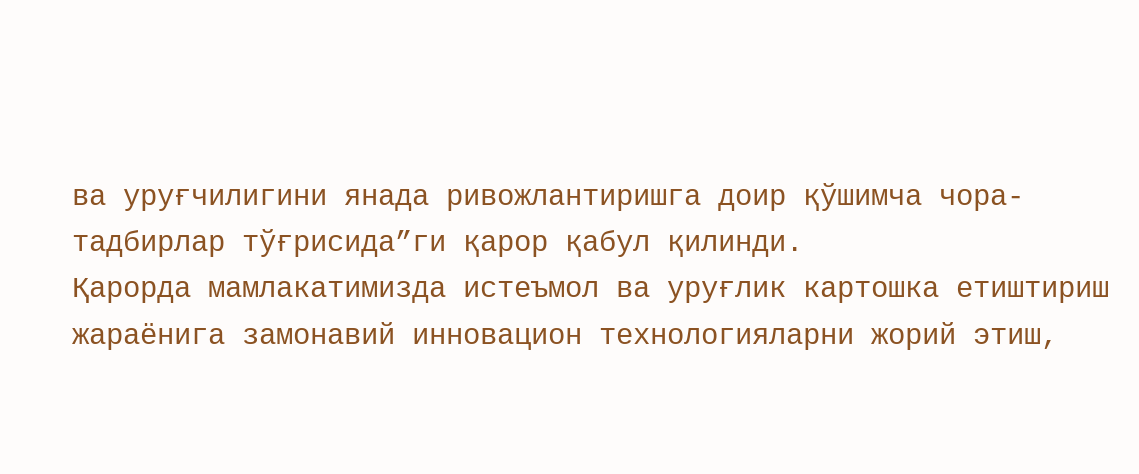ва уруғчилигини янада ривожлантиришга доир қўшимча чора-тадбирлар тўғрисида”ги қарор қабул қилинди.
Қарорда мамлакатимизда истеъмол ва уруғлик картошка етиштириш жараёнига замонавий инновацион технологияларни жорий этиш,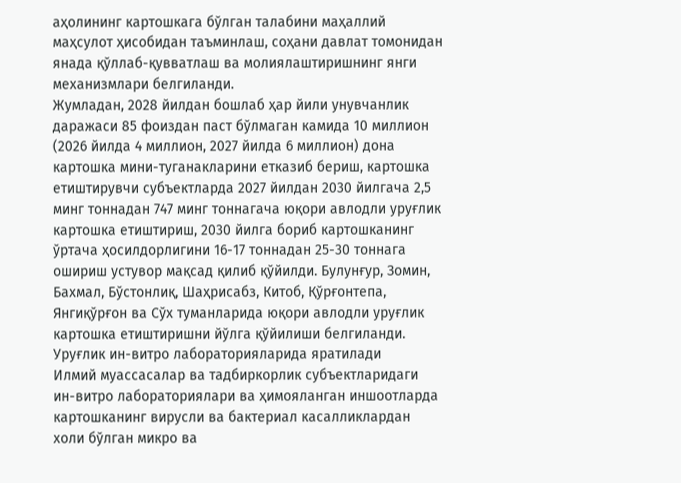аҳолининг картошкага бўлган талабини маҳаллий маҳсулот ҳисобидан таъминлаш, соҳани давлат томонидан янада қўллаб-қувватлаш ва молиялаштиришнинг янги механизмлари белгиланди.
Жумладан, 2028 йилдан бошлаб ҳар йили унувчанлик даражаси 85 фоиздан паст бўлмаган камида 10 миллион (2026 йилда 4 миллион, 2027 йилда 6 миллион) дона картошка мини-туганакларини етказиб бериш, картошка етиштирувчи субъектларда 2027 йилдан 2030 йилгача 2,5 минг тоннадан 747 минг тоннагача юқори авлодли уруғлик картошка етиштириш, 2030 йилга бориб картошканинг ўртача ҳосилдорлигини 16-17 тоннадан 25-30 тоннага ошириш устувор мақсад қилиб қўйилди. Булунғур, Зомин, Бахмал, Бўстонлиқ, Шаҳрисабз, Китоб, Қўрғонтепа, Янгиқўрғон ва Сўх туманларида юқори авлодли уруғлик картошка етиштиришни йўлга қўйилиши белгиланди.
Уруғлик ин-витро лабораторияларида яратилади
Илмий муассасалар ва тадбиркорлик субъектларидаги ин-витро лабораториялари ва ҳимояланган иншоотларда картошканинг вирусли ва бактериал касалликлардан холи бўлган микро ва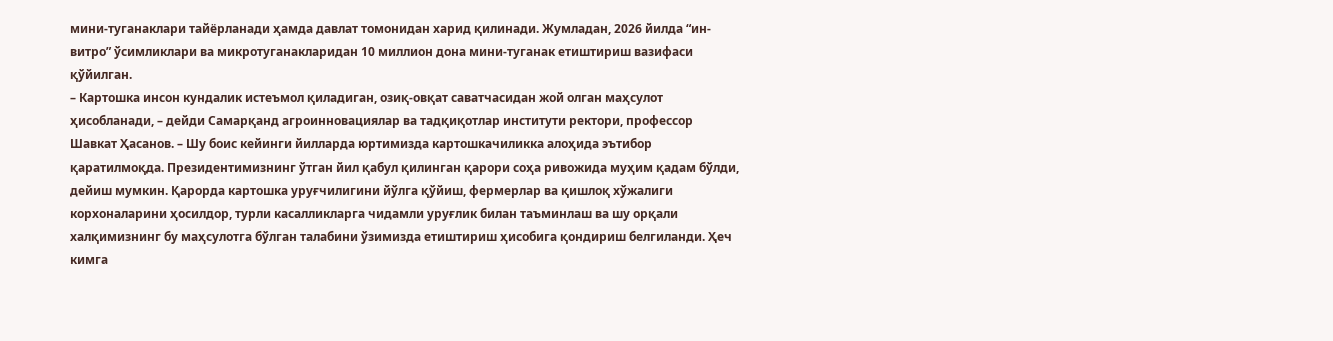мини-туганаклари тайёрланади ҳамда давлат томонидан харид қилинади. Жумладан, 2026 йилда “ин-витро” ўсимликлари ва микротуганакларидан 10 миллион дона мини-туганак етиштириш вазифаси қўйилган.
– Картошка инсон кундалик истеъмол қиладиган, озиқ-овқат саватчасидан жой олган маҳсулот ҳисобланади, – дейди Самарқанд агроинновациялар ва тадқиқотлар институти ректори, профессор Шавкат Ҳасанов. – Шу боис кейинги йилларда юртимизда картошкачиликка алоҳида эътибор қаратилмоқда. Президентимизнинг ўтган йил қабул қилинган қарори соҳа ривожида муҳим қадам бўлди, дейиш мумкин. Қарорда картошка уруғчилигини йўлга қўйиш, фермерлар ва қишлоқ хўжалиги корхоналарини ҳосилдор, турли касалликларга чидамли уруғлик билан таъминлаш ва шу орқали халқимизнинг бу маҳсулотга бўлган талабини ўзимизда етиштириш ҳисобига қондириш белгиланди. Ҳеч кимга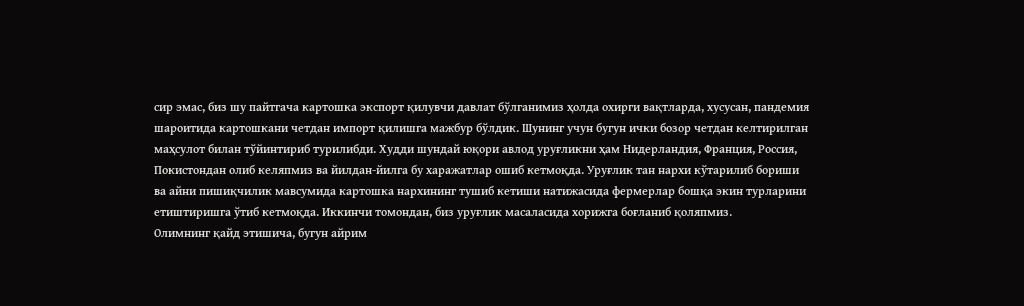сир эмас, биз шу пайтгача картошка экспорт қилувчи давлат бўлганимиз ҳолда охирги вақтларда, хусусан, пандемия шароитида картошкани четдан импорт қилишга мажбур бўлдик. Шунинг учун бугун ички бозор четдан келтирилган маҳсулот билан тўйинтириб турилибди. Худди шундай юқори авлод уруғликни ҳам Нидерландия, Франция, Россия, Покистондан олиб келяпмиз ва йилдан-йилга бу харажатлар ошиб кетмоқда. Уруғлик тан нархи кўтарилиб бориши ва айни пишиқчилик мавсумида картошка нархининг тушиб кетиши натижасида фермерлар бошқа экин турларини етиштиришга ўтиб кетмоқда. Иккинчи томондан, биз уруғлик масаласида хорижга боғланиб қоляпмиз.
Олимнинг қайд этишича, бугун айрим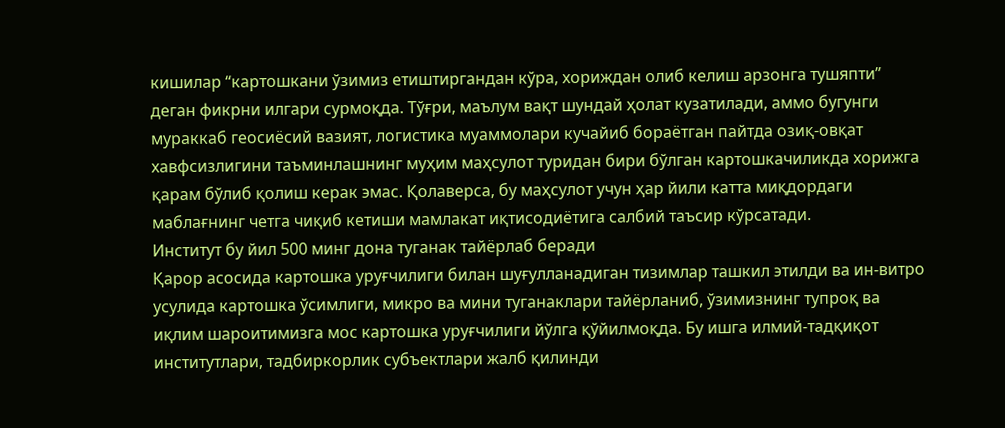кишилар “картошкани ўзимиз етиштиргандан кўра, хориждан олиб келиш арзонга тушяпти” деган фикрни илгари сурмоқда. Тўғри, маълум вақт шундай ҳолат кузатилади, аммо бугунги мураккаб геосиёсий вазият, логистика муаммолари кучайиб бораётган пайтда озиқ-овқат хавфсизлигини таъминлашнинг муҳим маҳсулот туридан бири бўлган картошкачиликда хорижга қарам бўлиб қолиш керак эмас. Қолаверса, бу маҳсулот учун ҳар йили катта миқдордаги маблағнинг четга чиқиб кетиши мамлакат иқтисодиётига салбий таъсир кўрсатади.
Институт бу йил 500 минг дона туганак тайёрлаб беради
Қарор асосида картошка уруғчилиги билан шуғулланадиган тизимлар ташкил этилди ва ин-витро усулида картошка ўсимлиги, микро ва мини туганаклари тайёрланиб, ўзимизнинг тупроқ ва иқлим шароитимизга мос картошка уруғчилиги йўлга қўйилмоқда. Бу ишга илмий-тадқиқот институтлари, тадбиркорлик субъектлари жалб қилинди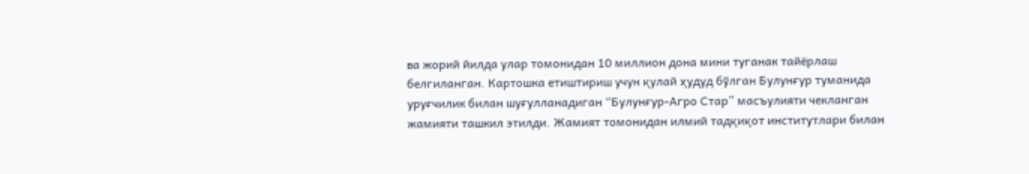ва жорий йилда улар томонидан 10 миллион дона мини туганак тайёрлаш белгиланган. Картошка етиштириш учун қулай ҳудуд бўлган Булунғур туманида уруғчилик билан шуғулланадиган “Булунғур-Агро Стар” масъулияти чекланган жамияти ташкил этилди. Жамият томонидан илмий тадқиқот институтлари билан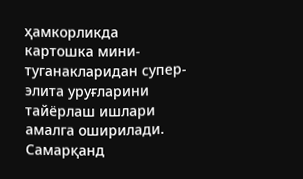ҳамкорликда картошка мини-туганакларидан супер-элита уруғларини тайёрлаш ишлари амалга оширилади.
Самарқанд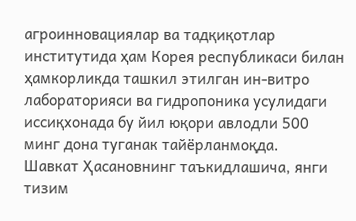агроинновациялар ва тадқиқотлар институтида ҳам Корея республикаси билан ҳамкорликда ташкил этилган ин-витро лабораторияси ва гидропоника усулидаги иссиқхонада бу йил юқори авлодли 500 минг дона туганак тайёрланмоқда.
Шавкат Ҳасановнинг таъкидлашича, янги тизим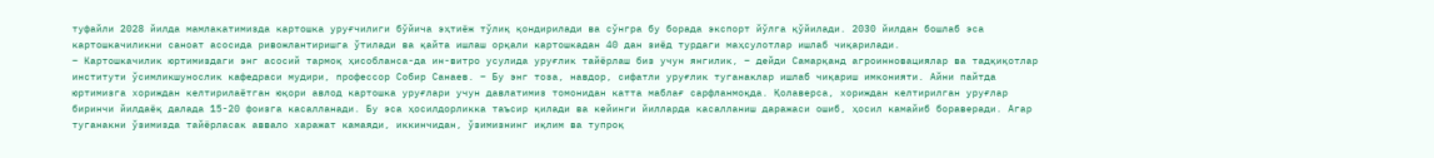туфайли 2028 йилда мамлакатимизда картошка уруғчилиги бўйича эҳтиёж тўлиқ қондирилади ва сўнгра бу борада экспорт йўлга қўйилади. 2030 йилдан бошлаб эса картошкачиликни саноат асосида ривожлантиришга ўтилади ва қайта ишлаш орқали картошкадан 40 дан зиёд турдаги маҳсулотлар ишлаб чиқарилади.
– Картошкачилик юртимиздаги энг асосий тармоқ ҳисобланса-да ин-витро усулида уруғлик тайёрлаш биз учун янгилик, – дейди Самарқанд агроинновациялар ва тадқиқотлар институти ўсимликшунослик кафедраси мудири, профессор Собир Санаев. – Бу энг тоза, навдор, сифатли уруғлик туганаклар ишлаб чиқариш имконияти. Айни пайтда юртимизга хориждан келтирилаётган юқори авлод картошка уруғлари учун давлатимиз томонидан катта маблағ сарфланмоқда. Қолаверса, хориждан келтирилган уруғлар биринчи йилдаёқ далада 15-20 фоизга касалланади. Бу эса ҳосилдорликка таъсир қилади ва кейинги йилларда касалланиш даражаси ошиб, ҳосил камайиб бораверади. Агар туганакни ўзимизда тайёрласак аввало харажат камаяди, иккинчидан, ўзимизнинг иқлим ва тупроқ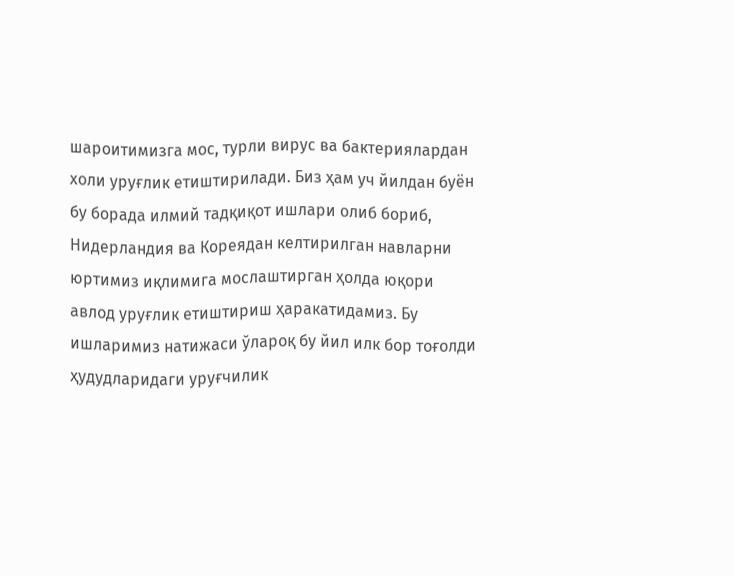шароитимизга мос, турли вирус ва бактериялардан холи уруғлик етиштирилади. Биз ҳам уч йилдан буён бу борада илмий тадқиқот ишлари олиб бориб, Нидерландия ва Кореядан келтирилган навларни юртимиз иқлимига мослаштирган ҳолда юқори авлод уруғлик етиштириш ҳаракатидамиз. Бу ишларимиз натижаси ўлароқ бу йил илк бор тоғолди ҳудудларидаги уруғчилик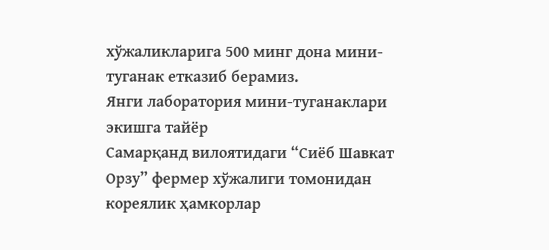хўжаликларига 500 минг дона мини-туганак етказиб берамиз.
Янги лаборатория мини-туганаклари экишга тайёр
Самарқанд вилоятидаги “Сиёб Шавкат Орзу” фермер хўжалиги томонидан кореялик ҳамкорлар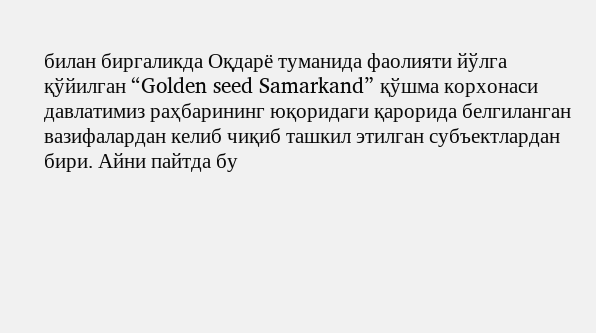билан биргаликда Оқдарё туманида фаолияти йўлга қўйилган “Golden seed Samarkand” қўшма корхонаси давлатимиз раҳбарининг юқоридаги қарорида белгиланган вазифалардан келиб чиқиб ташкил этилган субъектлардан бири. Айни пайтда бу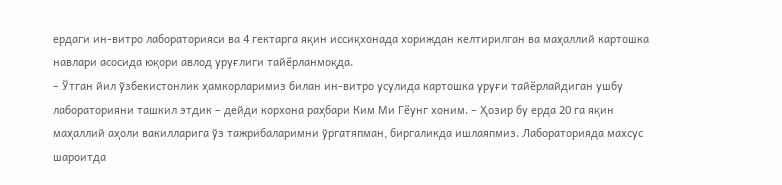ердаги ин-витро лабораторияси ва 4 гектарга яқин иссиқхонада хориждан келтирилган ва маҳаллий картошка навлари асосида юқори авлод уруғлиги тайёрланмоқда.
– Ўтган йил ўзбекистонлик ҳамкорларимиз билан ин-витро усулида картошка уруғи тайёрлайдиган ушбу лабораторияни ташкил этдик – дейди корхона раҳбари Ким Ми Гёунг хоним. – Ҳозир бу ерда 20 га яқин маҳаллий аҳоли вакилларига ўз тажрибаларимни ўргатяпман, биргаликда ишлаяпмиз. Лабораторияда махсус шароитда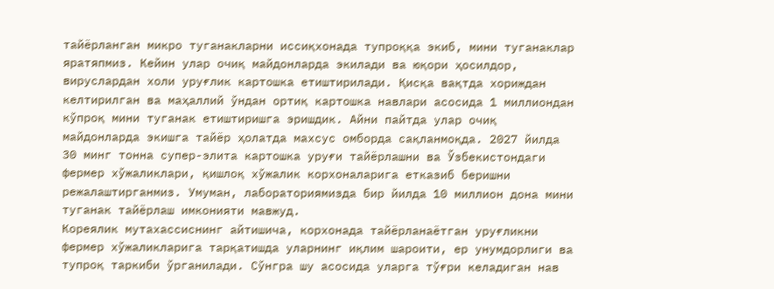тайёрланган микро туганакларни иссиқхонада тупроққа экиб, мини туганаклар яратяпмиз. Кейин улар очиқ майдонларда экилади ва юқори ҳосилдор, вируслардан холи уруғлик картошка етиштирилади. Қисқа вақтда хориждан келтирилган ва маҳаллий ўндан ортиқ картошка навлари асосида 1 миллиондан кўпроқ мини туганак етиштиришга эришдик. Айни пайтда улар очиқ майдонларда экишга тайёр ҳолатда махсус омборда сақланмоқда. 2027 йилда 30 минг тонна супер-элита картошка уруғи тайёрлашни ва Ўзбекистондаги фермер хўжаликлари, қишлоқ хўжалик корхоналарига етказиб беришни режалаштирганмиз. Умуман, лабораториямизда бир йилда 10 миллион дона мини туганак тайёрлаш имконияти мавжуд.
Кореялик мутахассиснинг айтишича, корхонада тайёрланаётган уруғликни фермер хўжаликларига тарқатишда уларнинг иқлим шароити, ер унумдорлиги ва тупроқ таркиби ўрганилади. Сўнгра шу асосида уларга тўғри келадиган нав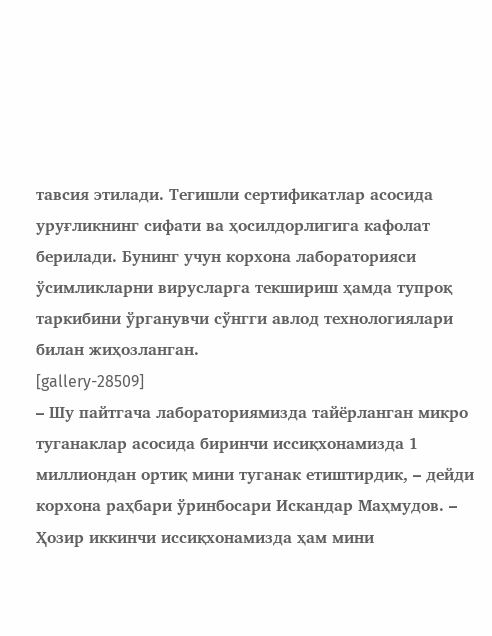тавсия этилади. Тегишли сертификатлар асосида уруғликнинг сифати ва ҳосилдорлигига кафолат берилади. Бунинг учун корхона лабораторияси ўсимликларни вирусларга текшириш ҳамда тупроқ таркибини ўрганувчи сўнгги авлод технологиялари билан жиҳозланган.
[gallery-28509]
– Шу пайтгача лабораториямизда тайёрланган микро туганаклар асосида биринчи иссиқхонамизда 1 миллиондан ортиқ мини туганак етиштирдик, – дейди корхона раҳбари ўринбосари Искандар Маҳмудов. – Ҳозир иккинчи иссиқхонамизда ҳам мини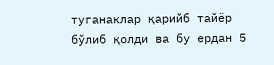туганаклар қарийб тайёр бўлиб қолди ва бу ердан 5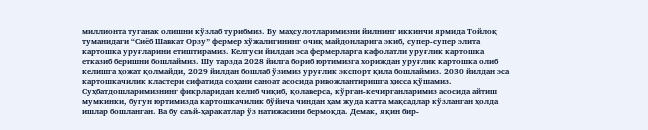миллионта туганак олишни кўзлаб турибмиз. Бу маҳсулотларимизни йилнинг иккинчи ярмида Тойлоқ туманидаги “Сиёб Шавкат Орзу” фермер хўжалигининг очиқ майдонларига экиб, супер-супер элита картошка уруғларини етиштирамиз. Келгуси йилдан эса фермерларга кафолатли уруғлик картошка етказиб беришни бошлаймиз. Шу тарзда 2028 йилга бориб юртимизга хориждан уруғлик картошка олиб келишга ҳожат қолмайди, 2029 йилдан бошлаб ўзимиз уруғлик экспорт қила бошлаймиз. 2030 йилдан эса картошкачилик кластери сифатида соҳани саноат асосида ривожлантиришга ҳисса қўшамиз.
Суҳбатдошларимизнинг фикрларидан келиб чиқиб, қолаверса, кўрган-кечирганларимиз асосида айтиш мумкинки, бугун юртимизда картошкачилик бўйича чиндан ҳам жуда катта мақсадлар кўзланган ҳолда ишлар бошланган. Ва бу саъй-ҳаракатлар ўз натижасини бермоқда. Демак, яқин бир-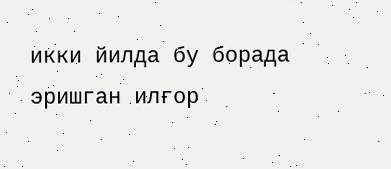икки йилда бу борада эришган илғор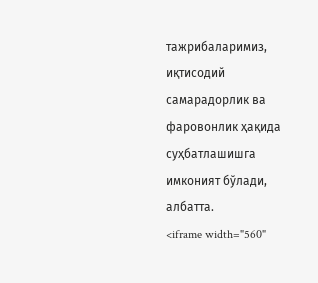тажрибаларимиз, иқтисодий самарадорлик ва фаровонлик ҳақида суҳбатлашишга имконият бўлади, албатта.
<iframe width="560"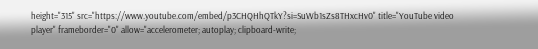height="315" src="https://www.youtube.com/embed/p3CHQHhQTkY?si=SuWb1sZs8THxcHv0" title="YouTube video player" frameborder="0" allow="accelerometer; autoplay; clipboard-write;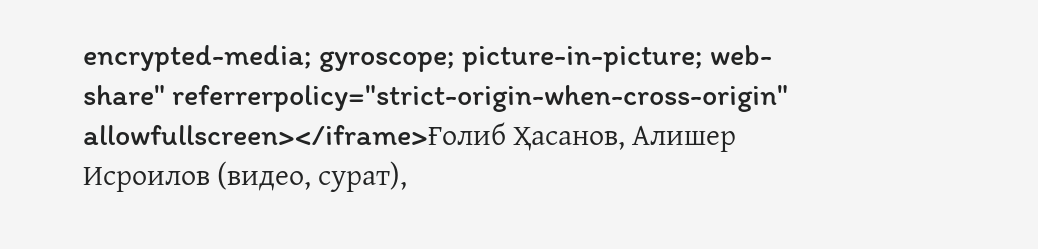encrypted-media; gyroscope; picture-in-picture; web-share" referrerpolicy="strict-origin-when-cross-origin" allowfullscreen></iframe>Ғолиб Ҳасанов, Алишер Исроилов (видео, сурат),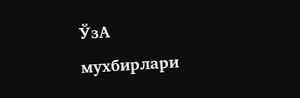ЎзА мухбирлари